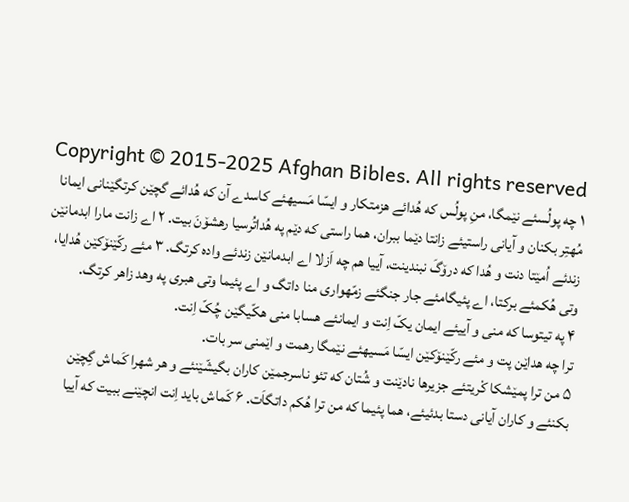Copyright © 2015-2025 Afghan Bibles. All rights reserved
۱ چه پولُسئے نێمگا، منِ پولُس که هُدائے هزمتکار و ایسّا مَسیهئے کاسدے آن که هُدائے گچێن کرتگێنانی ایمانا مُهتِر بکنان و آیانی راستیئے زانتا دێما ببران، هما راستی که دێم په هُداتُرسیا رهشۆنَ بیت. ۲ اے زانت مارا ابدمانێن زندئے اُمێتا دنت و هُدا که درۆگَ نبندینت، آییا هم چه اَزلا اے ابدمانێن زندئے واده کرتگ. ۳ مئے رکّێنۆکێن هُدایا، وتی هُکمئے برکتا، اے پئیگامئے جار جنگئے زمّهواری منا داتگ و اے پئیما وتی هبری په وهد زاهر کرتگ.
۴ په تیتوسا که منی و آییئے ایمان یکّ اِنت و ایمانئے هسابا منی هکّیگێن چُکّ اِنت.
ترا چه هداێن پت و مئے رکّێنۆکێن ایسّا مَسیهئے نێمگا رهمت و اێمنی سر بات.
۵ من ترا پمێشکا کْریتئے جزیرها نادێنت و شُتان که تئو ناسرجمێن کاران بگیشّێنئے و هر شهرا کَماش گِچێن بکنئے و کاران آیانی دستا بدئیئے، هما پئیما که من ترا هُکم داتگاَت. ۶ کَماش باید اِنت انچێنے ببیت که آییا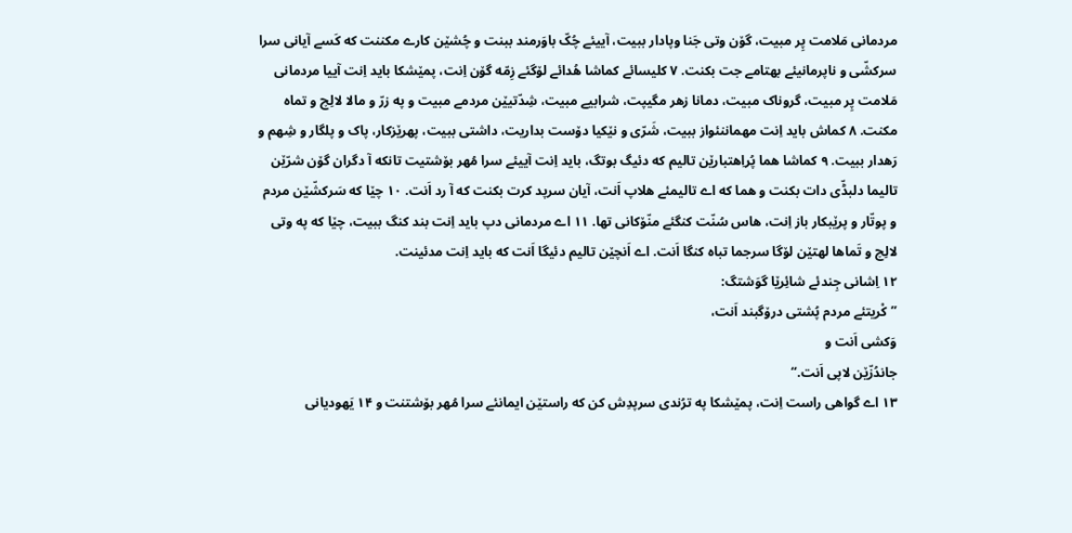مردمانی مَلامت پِر مبیت، گۆن وتی جَنا وپادار ببیت، آییئے چُکّ باوَرمند ببنت و چُشێن کارے مکننت که کَسے آیانی سرا سرکشّی و ناپرمانیئے بهتامے جت بکنت. ۷ کلیسائے کماشا هُدائے لۆگئے زِمّه گۆن اِنت، پمێشکا باید اِنت آییا مردمانی مَلامت پِر مبیت، گروناک مبیت، دمانا زهر مگیپت، شرابیے مبیت، شِدّتیێن مردمے مبیت و په زرّ و مالا لالِچ و تماه مکنت. ۸ کماش باید اِنت مهماننئواز ببیت، شَرّی و نێکیا دۆست بداریت، داشتی ببیت، پهرێزکار، پاک و پلگار و شِهم و رَهدار ببیت. ۹ کماشا هما پُراِهتبارێن تالیم که دئیگ بوتگ، باید اِنت آییئے سرا مُهر بۆشتیت تانکه آ دگران گۆن شرّێن تالیما دلبڈّی دات بکنت و هما که اے تالیمئے هلاپ اَنت، آیان سرپد کرت بکنت که آ رد اَنت. ۱۰ چێا که سَرکشّێن مردم و پوتّار و پرێبکار باز اِنت، هاس سُنّت کنگئے منّۆکانی تها. ۱۱ اے مردمانی دپ باید اِنت بند کنگ ببیت، چێا که په وتی لالِچ و تَماها لهتێن لۆگا سرجما تباه کنگا اَنت. اے اَنچێن تالیم دئیگا اَنت که باید اِنت مدئینت.
۱۲ اِشانی جِندئے شائِرێا گوَشتگ:
”کْریتئے مردم پُشتی درۆگبند اَنت،
وَکشی اَنت و
جاندُزّێن لاپی اَنت.“
۱۳ اے گواهی راست اِنت، پمێشکا په ترُندی سرپدِش کن که راستێن ایمانئے سرا مُهر بۆشتنت و ۱۴ یَهودیانی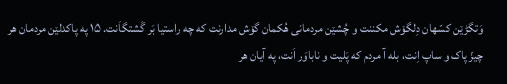وَتگڑێن کسّهان دِلگۆش مکننت و چُشێن مردمانی هُکمان گۆش مدارنت که چه راستیا بَر گَشتگاَنت. ۱۵ په پاکدلێن مردمان هر چیزّ پاک و ساپ اِنت، بله آ مردم که پَلیت و ناباوَر اَنت، په آیان هر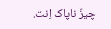چیزّ ناپاک اِنت.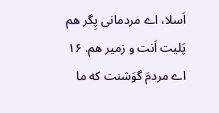اَسلا، اے مردمانی پِگر هم پَلیت اَنت و زمیر هم. ۱۶ اے مردمَ گوَشنت که ما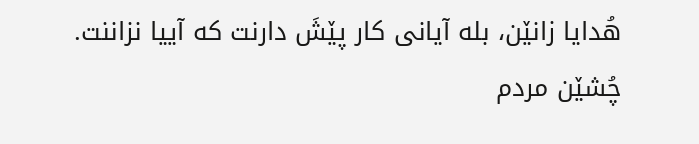هُدایا زانێن، بله آیانی کار پێشَ دارنت که آییا نزاننت. چُشێن مردم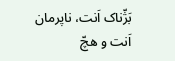بَژّناک اَنت، ناپرمان اَنت و هچّ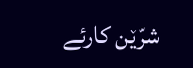شرّێن کارئے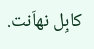کابِل نهاَنت.